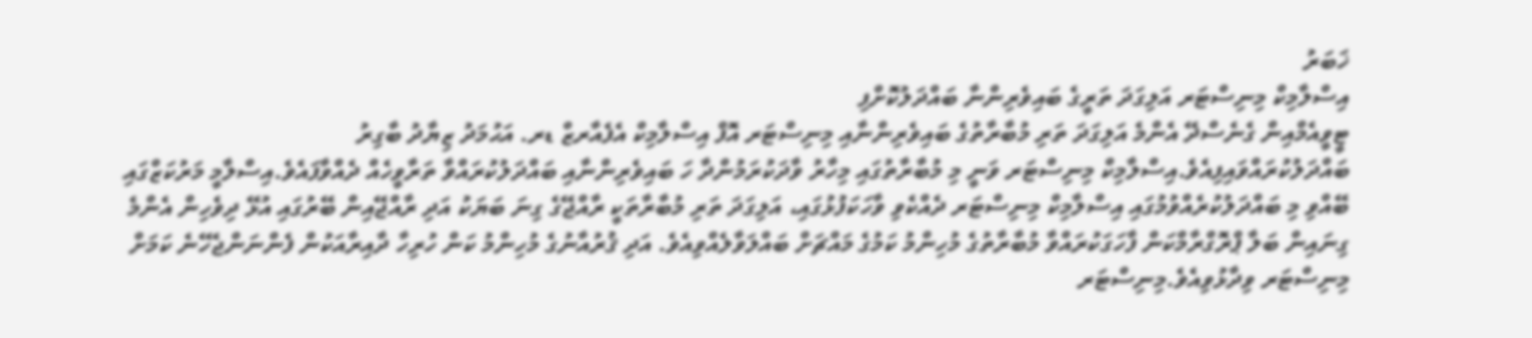ޚަބަރު
އިސްލާމިކް މިނިސްޓަރ އަލިގަދަ ތަރީގެ ބައިވެރިންނާ ބައްދަލުކޮށްފި
ޓީވީއެމްއިން ގެނެސްދޭ އެންމެ އަލިގަދަ ތަރި މުބާރާތުގެ ބައިވެރިންނާއި މިނިސްޓަރ އޮފް އިސްލާމިކް އެފެއާރޒް ޑރ. އަޙުމަދު ޒިޔާދު ބާގިރު ބައްދަލުކުރައްވައިފިއެވެ.އިސްލާމިކް މިނިސްޓަރ ވަނީ މި މުބާރާތުގައި މިހާރު ވާދަކުރަމުންދާ ހަ ބައިވެރިންނާއި ބައްދަލުކުރައްވާ ތަރާވީހެއް ދެއްވާފައެވެ.އިސްލާމީ މަރުކަޒްގައި ބޭއްވި މި ބައްދަލުކުރެއްވުމުގައި އިސްލާމިކް މިނިސްޓަރ ދެއްކެވި ވާހަކަފުޅުގައި، އަލިގަދަ ތަރި މުބާރާތަކީ ރާއްޖޭގެ ގިނަ ބަޔަކު އަދި ރާއްޖޭއިން ބޭރުގައި އުޅޭ ދިވެހިން އެންމެ ގިނައިން ބަލާ ޕްރޮގްރާމްކަން ފާހަގަކުރައްވާ މުބާރާތުގެ މުހިންމު ކަމުގެ މައްޗަށް ބައްލަވާލެއްވިއެވެ. އަދި ޤުރުއާނުގެ މުހިންމު ކަން ހުރިހާ ދާއިރާއަކުން ފެންނަންޖެހޭނެ ކަމަށް މިނިސްޓަރ ވިދާޅުވިއެވެ.މިނިސްޓަރ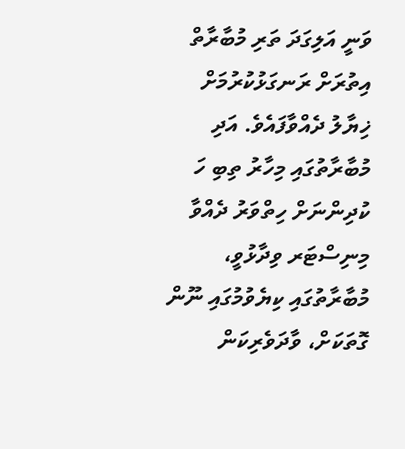ވަނީ އަލިގަދަ ތަރި މުބާރާތް އިތުރަށް ރަނގަޅުކުރުމަށް ޚިޔާލު ދެއްވާފައެވެ. އަދި މުބާރާތުގައި މިހާރު ތިބި ހަ ކުދިންނަށް ހިތްވަރު ދެއްވާ މިނިސްޓަރ ވިދާޅުވީ، މުބާރާތުގައި ކިޔެވުމުގައި ނޫން ގޮތަކަށް، ވާދަވެރިކަން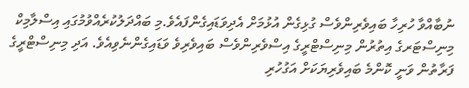ނުބާއްވާ ހުރިހާ ބައިވެރިންވެސް ގުޅިގެން އުޅުމަށް އެދިވަޑައިގެންފައެވެ.މި ބައްދަލުކުރެއްވުމުގައި އިސްލާމިކް މިނިސްޓަރގެ އިތުރުން މިނިސްޓްރީގެ އިސްވެރިންވެސް ބައިވެރިވެ ވަޑައިގެންނެވިއެވެ. އަދި މިނިސްޓްރީގެ ފަރާތުން ވަނީ ކޮންމެ ބައިވެރިޔަކަށް އަގުހުރި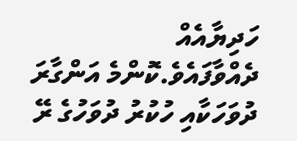ހަދިޔާއެއް ދެއްވާފައެވެ.ކޮންމެ އަންގާރަ ދުވަހަކާއި ހުކުރު ދުވަހުގެ ރޭ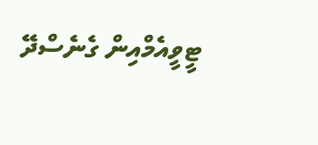ޓީވީއެމްއިން ގެނެސްދޭ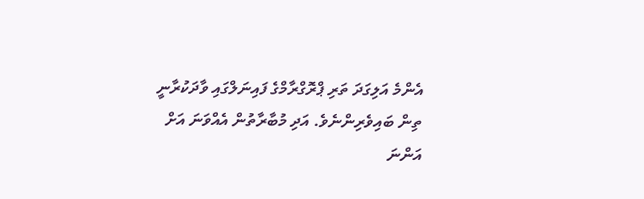އެންމެ އަލިގަދަ ތަރި ޕްރޮގްރާމްގެ ފައިނަލްގައި ވާދަކުރާނީ ތިން ބައިވެރިންނެވެ. އަދި މުބާރާތުން އެއްވަނަ އަށް އަންނަ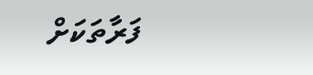ފަރާތަކަށް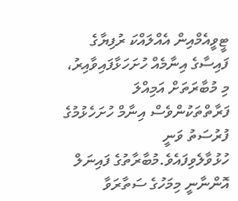ޓީވީއެމްއިން އެއްލައްކަ ރުފިޔާގެ ފައިސާގެ އިނާމެއް ހުށަހަޅާފައިވާއިރު، މި މުބާރަތަށް އަމިއްލަ ފަރާތްތަކުންވެސް އިނާމް ހުށަހެޅުމުގެ ފުރުސަތު ވަނީ ހުޅުވާލެވިފައެވެ.މުބާރާތުގެ ފައިނަލް އޮންނާނީ މިމަހުގެ ސަތާރަވާ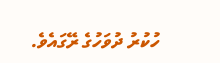ހުކުރު ދުވަހުގެ ރޭގައެވެ.